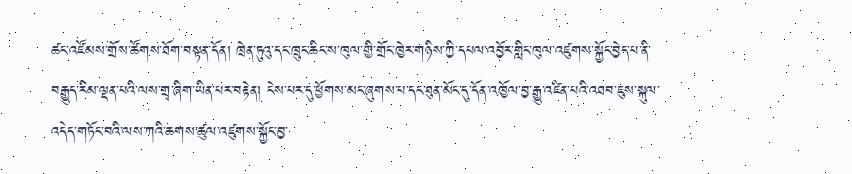ཚང་འཛོམས་གྲོས་ཚོགས་ཐོག་བསྟན་དོན། ཁྲེན་ཏུའུ་དང་ཁྲུང་ཆིང་ས་ཁུལ་གྱི་གྲོང་ཁྱེར་གཉིས་ཀྱི་དཔལ་འབྱོར་གླིང་ཁུལ་འཛུགས་སྐྱོང་བྱེད་པ་ནི་བརྒྱུད་རིམ་ལྡན་པའི་ལས་གྲྭ་ཞིག་ཡིན་པར་བརྟེན། ངེས་པར་དུ་ཕྱོགས་མང་ཞུགས་པ་དང་ཐུན་མོང་དུ་དོན་འཁྱོལ་བྱ་རྒྱུ་འཛིན་པའི་འཐབ་ཇུས་སྐུལ་འདེད་གཏོང་བའི་ལས་ཀའི་ཆགས་ཚུལ་འཛུགས་སྐྱོང་བྱ་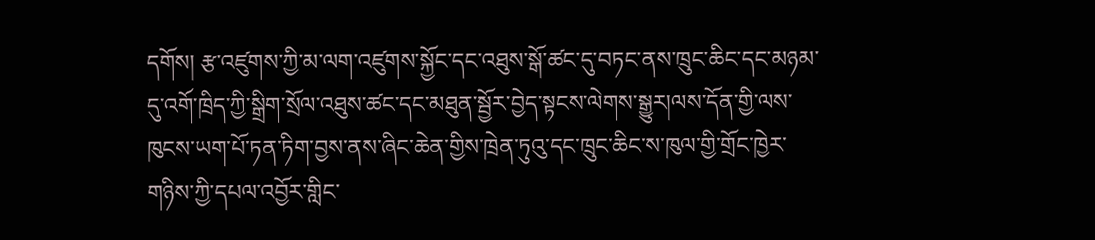དགོས། རྩ་འཛུགས་ཀྱི་མ་ལག་འཛུགས་སྐྱོང་དང་འཐུས་སྒོ་ཚང་དུ་བཏང་ནས་ཁྲུང་ཆིང་དང་མཉམ་དུ་འགོ་ཁྲིད་ཀྱི་སྒྲིག་སྲོལ་འཐུས་ཚང་དང་མཐུན་སྦྱོར་བྱེད་སྟངས་ལེགས་སྒྱུར།ལས་དོན་གྱི་ལས་ཁུངས་ཡག་པོ་ཏན་ཏིག་བྱས་ནས་ཞིང་ཆེན་གྱིས་ཁྲེན་ཏུའུ་དང་ཁྲུང་ཆིང་ས་ཁུལ་གྱི་གྲོང་ཁྱེར་གཉིས་ཀྱི་དཔལ་འབྱོར་གླིང་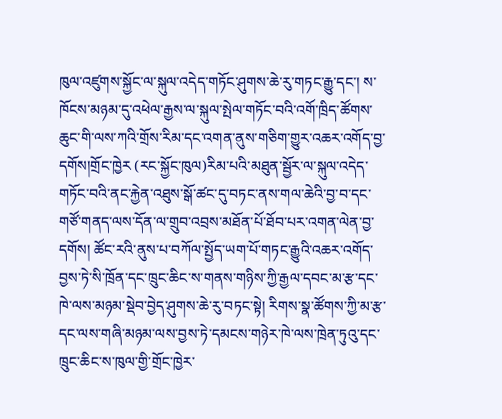ཁུལ་འཛུགས་སྐྱོང་ལ་སྐུལ་འདེད་གཏོང་ཤུགས་ཆེ་རུ་གཏང་རྒྱུ་དང་། ས་ཁོངས་མཉམ་དུ་འཕེལ་རྒྱས་ལ་སྐུལ་སྤེལ་གཏོང་བའི་འགོ་ཁྲིད་ཚོགས་ཆུང་གི་ལས་ཀའི་གྲོས་རིམ་དང་འགན་ནུས་གཅིག་གྱུར་འཆར་འགོད་བྱ་དགོས།གྲོང་ཁྱེར (རང་སྐྱོང་ཁུལ)རིམ་པའི་མཐུན་སྦྱོར་ལ་སྐུལ་འདེད་གཏོང་བའི་ནང་རྐྱེན་འཐུས་སྒོ་ཚང་དུ་བཏང་ནས་གལ་ཆེའི་བྱ་བ་དང་གཙོ་གནད་ལས་དོན་ལ་གྲུབ་འབྲས་མཐོན་པོ་ཐོབ་པར་འགན་ལེན་བྱ་དགོས། ཚོང་རའི་ནུས་པ་བཀོལ་སྤྱོད་ཡག་པོ་གཏང་རྒྱུའི་འཆར་འགོད་བྱས་ཏེ་སི་ཁྲོན་དང་ཁྲུང་ཆིང་ས་གནས་གཉིས་ཀྱི་རྒྱལ་དབང་མ་རྩ་དང་ཁེ་ལས་མཉམ་སྡེབ་བྱེད་ཤུགས་ཆེ་རུ་བཏང་སྟེ། རིགས་སྣ་ཚོགས་ཀྱི་མ་རྩ་དང་ལས་གཞི་མཉམ་ལས་བྱས་ཏེ་དམངས་གཉེར་ཁེ་ལས་ཁྲེན་ཏུའུ་དང་ཁྲུང་ཆིང་ས་ཁུལ་གྱི་གྲོང་ཁྱེར་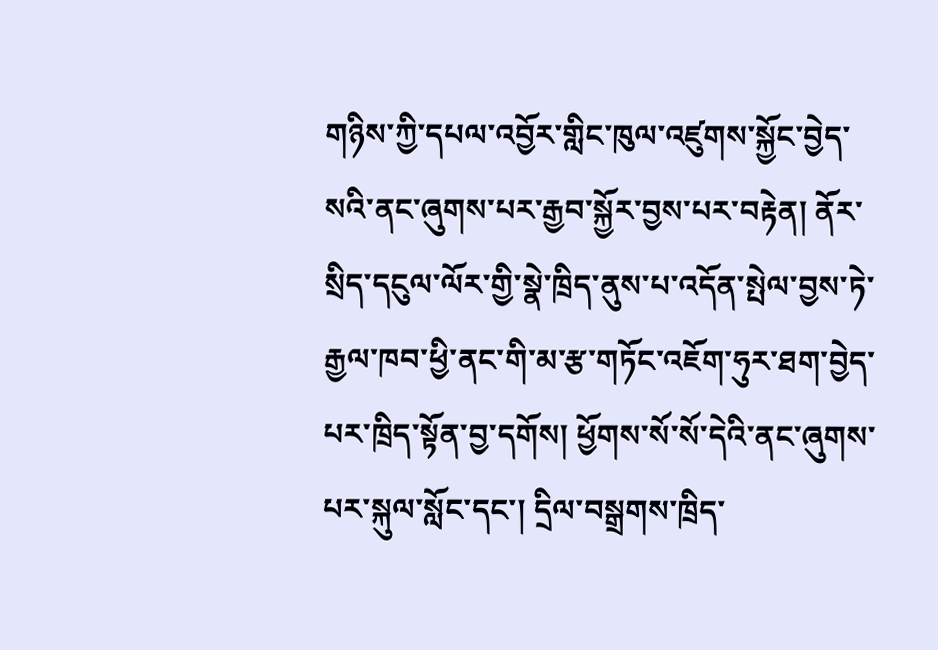གཉིས་ཀྱི་དཔལ་འབྱོར་གླིང་ཁུལ་འཛུགས་སྐྱོང་བྱེད་སའི་ནང་ཞུགས་པར་རྒྱབ་སྐྱོར་བྱས་པར་བརྟེན། ནོར་སྲིད་དངུལ་ལོར་གྱི་སྣེ་ཁྲིད་ནུས་པ་འདོན་སྤེལ་བྱས་ཏེ་རྒྱལ་ཁབ་ཕྱི་ནང་གི་མ་རྩ་གཏོང་འཇོག་ཧུར་ཐག་བྱེད་པར་ཁྲིད་སྟོན་བྱ་དགོས། ཕྱོགས་སོ་སོ་དེའི་ནང་ཞུགས་པར་སྐུལ་སློང་དང་། དྲིལ་བསྒྲགས་ཁྲིད་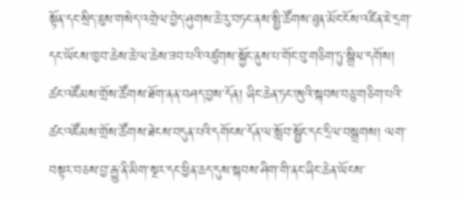སྟོན་དང་སྲིད་ཇུས་གསེད་འགྲེལ་བྱེད་ཤུགས་ཆེ་རུ་བཏང་ནས་སྤྱི་ཚོགས་ཐུན་མོང་ངོས་འཛིན་ཇེ་དྲག་དང་ཡོངས་ཁྱབ་ཆེས་ཆེ་ལ་ཆེས་ཟབ་པའི་འཛུགས་སྐྱོང་ནུས་པ་གོང་བུ་གཅིག་ཏུ་སྒྲིལ་དགོས།
ཚང་འཛོམས་གྲོས་ཚོགས་ཐོག་ནན་བཤད་བྱས་དོན། ཞིང་ཆེན་ཏང་ཨུའི་སྐབས་བཅུ་གཅིག་པའི་ཚང་འཛོམས་གྲོས་ཚོགས་ཐེངས་བདུན་པའི་དགོངས་དོན་ལ་སློབ་སྦྱོང་དང་དྲིལ་བསྒྲགས། ལག་བསྟར་བཅས་བྱ་རྒྱུ་ནི་མིག་སྔར་དང་ཕྱིན་ཆད་དུས་སྐབས་ཤིག་གི་ནང་ཞིང་ཆེན་ཡོངས་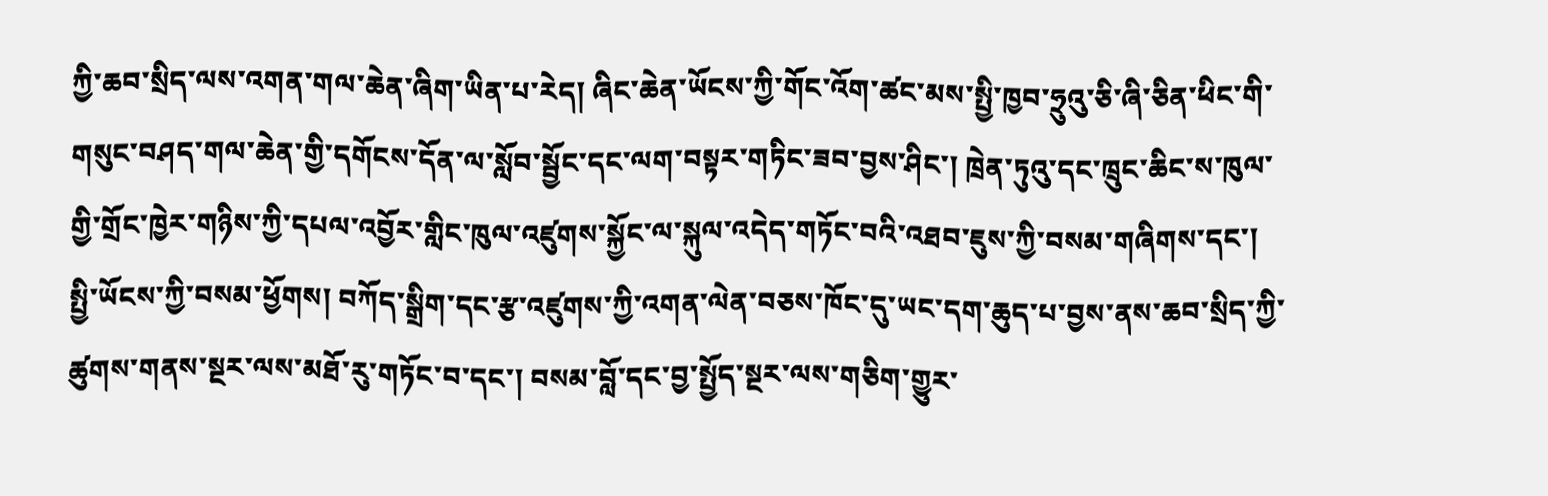ཀྱི་ཆབ་སྲིད་ལས་འགན་གལ་ཆེན་ཞིག་ཡིན་པ་རེད། ཞིང་ཆེན་ཡོངས་ཀྱི་གོང་འོག་ཚང་མས་སྤྱི་ཁྱབ་ཧྲུའུ་ཅི་ཞི་ཅིན་ཕིང་གི་གསུང་བཤད་གལ་ཆེན་གྱི་དགོངས་དོན་ལ་སློབ་སྦྱོང་དང་ལག་བསྟར་གཏིང་ཟབ་བྱས་ཤིང་། ཁྲེན་ཏུའུ་དང་ཁྲུང་ཆིང་ས་ཁུལ་གྱི་གྲོང་ཁྱེར་གཉིས་ཀྱི་དཔལ་འབྱོར་གླིང་ཁུལ་འཛུགས་སྐྱོང་ལ་སྐུལ་འདེད་གཏོང་བའི་འཐབ་ཇུས་ཀྱི་བསམ་གཞིགས་དང་། སྤྱི་ཡོངས་ཀྱི་བསམ་ཕྱོགས། བཀོད་སྒྲིག་དང་རྩ་འཛུགས་ཀྱི་འགན་ལེན་བཅས་ཁོང་དུ་ཡང་དག་ཆུད་པ་བྱས་ནས་ཆབ་སྲིད་ཀྱི་ཚུགས་གནས་སྔར་ལས་མཐོ་རུ་གཏོང་བ་དང་། བསམ་བློ་དང་བྱ་སྤྱོད་སྔར་ལས་གཅིག་གྱུར་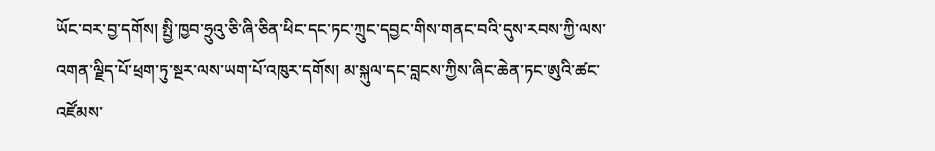ཡོང་བར་བྱ་དགོས། སྤྱི་ཁྱབ་ཧྲུའུ་ཅི་ཞི་ཅིན་ཕིང་དང་ཏང་ཀྲུང་དབྱང་གིས་གནང་བའི་དུས་རབས་ཀྱི་ལས་འགན་ལྗིད་པོ་ཕྲག་ཏུ་སྔར་ལས་ཡག་པོ་འཁུར་དགོས། མ་སྐུལ་དང་བླངས་ཀྱིས་ཞིང་ཆེན་ཏང་ཨུའི་ཚང་འཛོམས་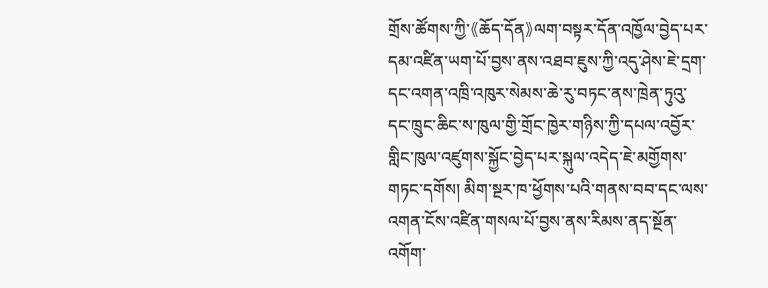གྲོས་ཚོགས་ཀྱི་《ཆོད་དོན》ལག་བསྟར་དོན་འཁྱོལ་བྱེད་པར་དམ་འཛིན་ཡག་པོ་བྱས་ནས་འཐབ་ཇུས་ཀྱི་འདུ་ཤེས་ཇེ་དྲག་དང་འགན་འཁྲི་འཁུར་སེམས་ཆེ་རུ་བཏང་ནས་ཁྲེན་ཏུའུ་དང་ཁྲུང་ཆིང་ས་ཁུལ་གྱི་གྲོང་ཁྱེར་གཉིས་ཀྱི་དཔལ་འབྱོར་གླིང་ཁུལ་འཛུགས་སྐྱོང་བྱེད་པར་སྐུལ་འདེད་ཇེ་མགྱོགས་གཏང་དགོས། མིག་སྔར་ཁ་ཕྱོགས་པའི་གནས་བབ་དང་ལས་འགན་ངོས་འཛིན་གསལ་པོ་བྱས་ནས་རིམས་ནད་སྔོན་འགོག་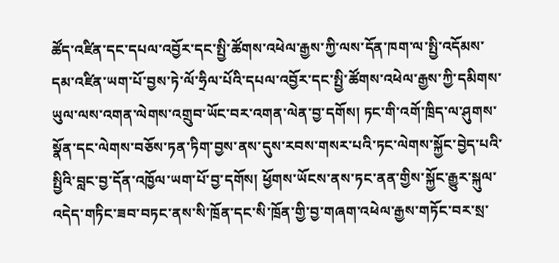ཚོད་འཛིན་དང་དཔལ་འབྱོར་དང་སྤྱི་ཚོགས་འཕེལ་རྒྱས་ཀྱི་ལས་དོན་ཁག་ལ་སྤྱི་འདོམས་དམ་འཛིན་ཡག་པོ་བྱས་ཏེ་ལོ་ཧྲིལ་པོའི་དཔལ་འབྱོར་དང་སྤྱི་ཚོགས་འཕེལ་རྒྱས་ཀྱི་དམིགས་ཡུལ་ལས་འགན་ལེགས་འགྲུབ་ཡོང་བར་འགན་ལེན་བྱ་དགོས། ཏང་གི་འགོ་ཁྲིད་ལ་ཤུགས་སྣོན་དང་ལེགས་བཅོས་ཏན་ཏིག་བྱས་ནས་དུས་རབས་གསར་པའི་ཏང་ལེགས་སྐྱོང་བྱེད་པའི་སྤྱིའི་བླང་བྱ་དོན་འཁྱོལ་ཡག་པོ་བྱ་དགོས། ཕྱོགས་ཡོངས་ནས་ཏང་ནན་གྱིས་སྐྱོང་རྒྱུར་སྐུལ་འདེད་གཏིང་ཟབ་བཏང་ནས་སི་ཁྲོན་དང་སི་ཁྲོན་གྱི་བྱ་གཞག་འཕེལ་རྒྱས་གཏོང་བར་སྲ་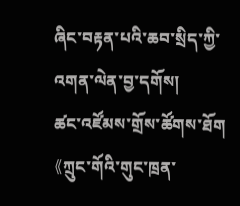ཞིང་བརྟན་པའི་ཆབ་སྲིད་ཀྱི་འགན་ལེན་བྱ་དགོས།
ཚང་འཛོམས་གྲོས་ཚོགས་ཐོག《ཀྲུང་གོའི་གུང་ཁྲན་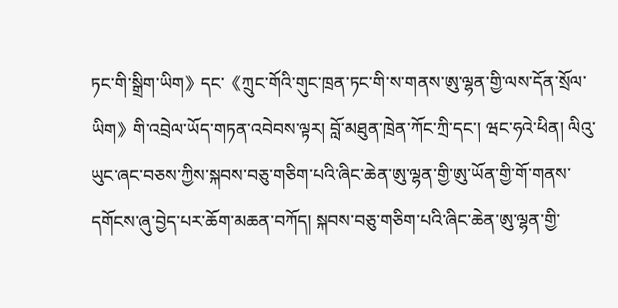ཏང་གི་སྒྲིག་ཡིག》དང་《ཀྲུང་གོའི་གུང་ཁྲན་ཏང་གི་ས་གནས་ཨུ་ལྷན་གྱི་ལས་དོན་སྲོལ་ཡིག》གི་འབྲེལ་ཡོད་གཏན་འབེབས་ལྟར། བློ་མཐུན་ཁྲེན་ཀོང་ཀྲི་དང་། ཝང་ཧའེ་ཕིན། ལིའུ་ཡུང་ཞང་བཅས་ཀྱིས་སྐབས་བཅུ་གཅིག་པའི་ཞིང་ཆེན་ཨུ་ལྷན་གྱི་ཨུ་ཡོན་གྱི་གོ་གནས་དགོངས་ཞུ་བྱེད་པར་ཆོག་མཆན་བཀོད། སྐབས་བཅུ་གཅིག་པའི་ཞིང་ཆེན་ཨུ་ལྷན་གྱི་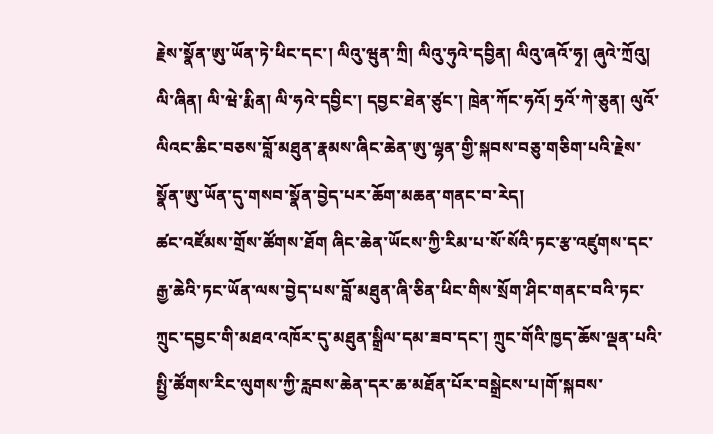རྗེས་སྣོན་ཨུ་ཡོན་ཏེ་ཕིང་དང་། ལིའུ་ཝུན་ཀྲི། ལིའུ་ཧུའེ་དབྱིན། ལིའུ་ཞའོ་ཧྭ། ཞུའེ་ཀྲོའུ། ལི་ཞིན། ལི་ཝེ་རྨིན། ལི་ཧའེ་དབྱིང་། དབྱང་ཐེན་ཙུང་། ཁྲེན་ཀོང་ཧའོ། ཧྲའོ་ཀེ་ཅུན། ལུའོ་ལིའང་ཆིང་བཅས་བློ་མཐུན་རྣམས་ཞིང་ཆེན་ཨུ་ལྷན་གྱི་སྐབས་བཅུ་གཅིག་པའི་རྗེས་སྣོན་ཨུ་ཡོན་དུ་གསབ་སྣོན་བྱེད་པར་ཆོག་མཆན་གནང་བ་རེད།
ཚང་འཛོམས་གྲོས་ཚོགས་ཐོག ཞིང་ཆེན་ཡོངས་ཀྱི་རིམ་པ་སོ་སོའི་ཏང་རྩ་འཛུགས་དང་རྒྱ་ཆེའི་ཏང་ཡོན་ལས་བྱེད་པས་བློ་མཐུན་ཞི་ཅིན་ཕིང་གིས་སྲོག་ཤིང་གནང་བའི་ཏང་ཀྲུང་དབྱང་གི་མཐའ་འཁོར་དུ་མཐུན་སྒྲིལ་དམ་ཟབ་དང་། ཀྲུང་གོའི་ཁྱད་ཆོས་ལྡན་པའི་སྤྱི་ཚོགས་རིང་ལུགས་ཀྱི་རླབས་ཆེན་དར་ཆ་མཐོན་པོར་བསྒྲེངས་པ།གོ་སྐབས་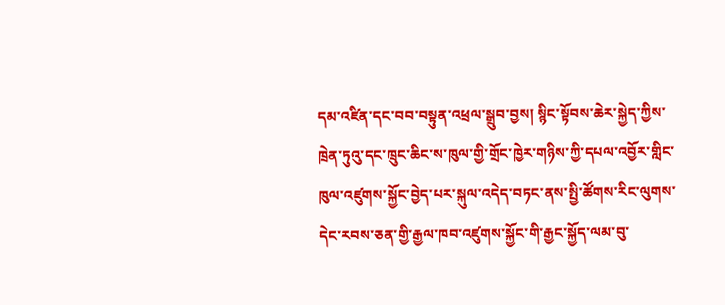དམ་འཛིན་དང་བབ་བསྟུན་འཕྲལ་སྒྲུབ་བྱས། སྙིང་སྟོབས་ཆེར་སྐྱེད་ཀྱིས་ཁྲེན་ཏུའུ་དང་ཁྲུང་ཆིང་ས་ཁུལ་གྱི་གྲོང་ཁྱེར་གཉིས་ཀྱི་དཔལ་འབྱོར་གླིང་ཁུལ་འཛུགས་སྐྱོང་བྱེད་པར་སྐུལ་འདེད་བཏང་ནས་སྤྱི་ཚོགས་རིང་ལུགས་དེང་རབས་ཅན་གྱི་རྒྱལ་ཁབ་འཛུགས་སྐྱོང་གི་རྒྱང་སྐྱོད་ལམ་བུ་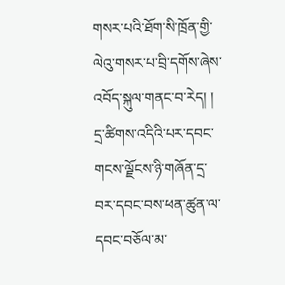གསར་པའི་ཐོག་སི་ཁྲོན་གྱི་ལེའུ་གསར་པ་བྲི་དགོས་ཞེས་འབོད་སྐུལ་གནང་བ་རེད། །
དྲ་ཚིགས་འདིའི་པར་དབང་གངས་ལྗོངས་ཉི་གཞོན་དྲ་བར་དབང་བས་ཕན་ཚུན་ལ་དབང་བཅོལ་མ་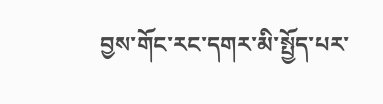བྱས་གོང་རང་དགར་མི་སྤྱོད་པར་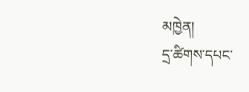མཁྱེན།
དྲ་ཚིགས་དཔང་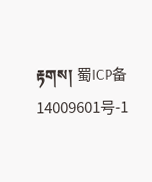རྟགས། 蜀ICP备14009601号-1